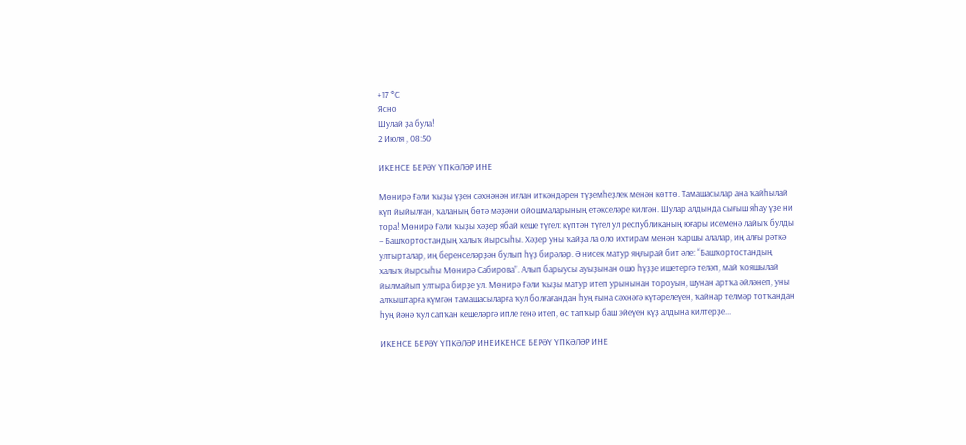+17 °С
Ясно
Шулай ҙа була!
2 Июля , 08:50

ИКЕНСЕ БЕРӘҮ ҮПКӘЛӘР ИНЕ

Мөнирә Ғәли ҡыҙы үҙен сәхнәнән иғлан иткәндәрен түҙемһеҙлек менән көттө. Тамашасылар ана ҡайһылай күп йыйылған, ҡаланың бөтә мәҙәни ойошмаларының етәкселәре килгән. Шулар алдында сығыш яһау үҙе ни тора! Мөнирә Ғәли ҡыҙы хәҙер ябай кеше түгел: күптән түгел ул республиканың юғары исеменә лайыҡ булды – Башҡортостандың халыҡ йырсыһы. Хәҙер уны ҡайҙа ла оло ихтирам менән ҡаршы алалар, иң алғы рәткә ултырталар, иң беренселәрҙән булып һүҙ бирәләр. Ә нисек матур яңғырай бит әле: “Башҡортостандың халыҡ йырсыһы Мөнирә Сабирова”. Алып барыусы ауыҙынан ошо һүҙҙе ишетергә теләп, май ҡояшылай йылмайып ултыра бирҙе ул. Мөнирә Ғәли ҡыҙы матур итеп урынынан тороуын, шунан артҡа әйләнеп, уны алҡыштарға күмгән тамашасыларға ҡул болғағандан һуң ғына сәхнәгә күтәрелеүен, ҡайнар телмәр тотҡандан һуң йәнә ҡул сапҡан кешеләргә ипле генә итеп, өс тапҡыр баш эйеүен күҙ алдына килтерҙе...

ИКЕНСЕ БЕРӘҮ ҮПКӘЛӘР ИНЕИКЕНСЕ БЕРӘҮ ҮПКӘЛӘР ИНЕ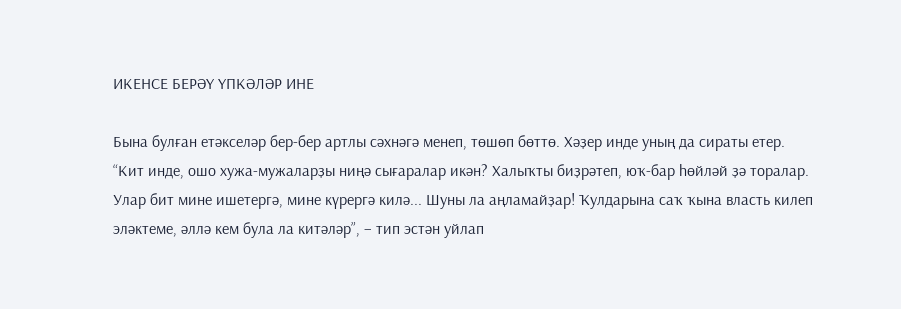ИКЕНСЕ БЕРӘҮ ҮПКӘЛӘР ИНЕ

Бына булған етәкселәр бер-бер артлы сәхнәгә менеп, төшөп бөттө. Хәҙер инде уның да сираты етер. “Кит инде, ошо хужа-мужаларҙы ниңә сығаралар икән? Халыҡты биҙрәтеп, юҡ-бар һөйләй ҙә торалар. Улар бит мине ишетергә, мине күрергә килә... Шуны ла аңламайҙар! Ҡулдарына саҡ ҡына власть килеп эләктеме, әллә кем була ла китәләр”, – тип эстән уйлап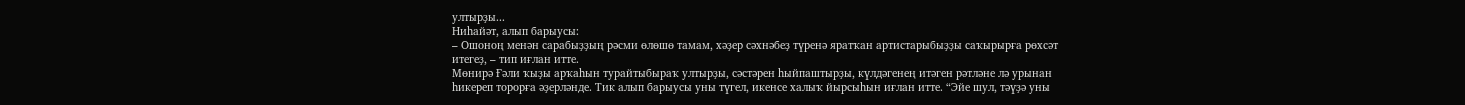ултырҙы...
Ниһайәт, алып барыусы:
– Ошоноң менән сарабыҙҙың рәсми өлөшө тамам, хәҙер сәхнәбеҙ түренә яратҡан артистарыбыҙҙы саҡырырға рөхсәт итегеҙ, – тип иғлан итте.
Мөнирә Ғәли ҡыҙы арҡаһын турайтыбыраҡ ултырҙы, сәстәрен һыйпаштырҙы, күлдәгенең итәген рәтләне лә урынан һикереп торорға әҙерләнде. Тик алып барыусы уны түгел, икенсе халыҡ йырсыһын иғлан итте. “Эйе шул, тәүҙә уны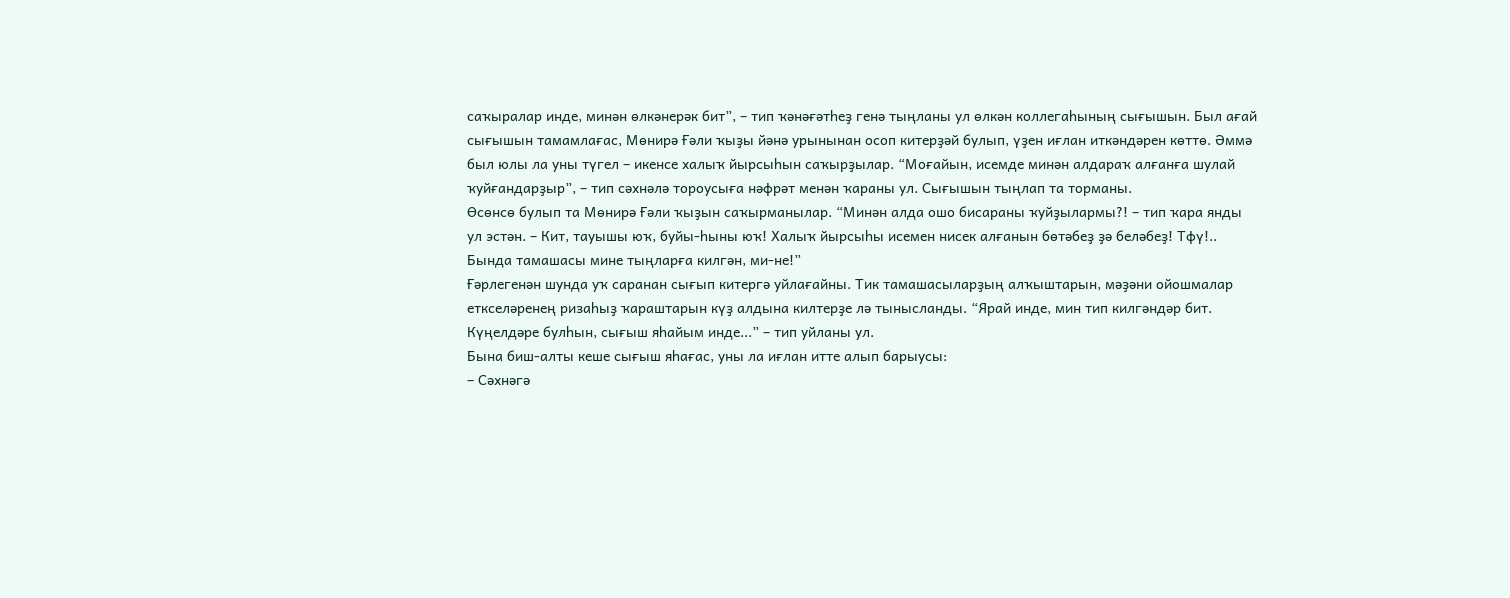саҡыралар инде, минән өлкәнерәк бит”, – тип ҡәнәғәтһеҙ генә тыңланы ул өлкән коллегаһының сығышын. Был ағай сығышын тамамлағас, Мөнирә Ғәли ҡыҙы йәнә урынынан осоп китерҙәй булып, үҙен иғлан иткәндәрен көттө. Әммә был юлы ла уны түгел – икенсе халыҡ йырсыһын саҡырҙылар. “Моғайын, исемде минән алдараҡ алғанға шулай ҡуйғандарҙыр”, – тип сәхнәлә тороусыға нәфрәт менән ҡараны ул. Сығышын тыңлап та торманы.
Өсөнсө булып та Мөнирә Ғәли ҡыҙын саҡырманылар. “Минән алда ошо бисараны ҡуйҙылармы?! – тип ҡара янды ул эстән. – Кит, тауышы юҡ, буйы-һыны юҡ! Халыҡ йырсыһы исемен нисек алғанын бөтәбеҙ ҙә беләбеҙ! Тфү!.. Бында тамашасы мине тыңларға килгән, ми-не!”
Ғәрлегенән шунда уҡ саранан сығып китергә уйлағайны. Тик тамашасыларҙың алҡыштарын, мәҙәни ойошмалар еткселәренең ризаһыҙ ҡараштарын күҙ алдына килтерҙе лә тынысланды. “Ярай инде, мин тип килгәндәр бит. Күңелдәре булһын, сығыш яһайым инде...” – тип уйланы ул.
Бына биш-алты кеше сығыш яһағас, уны ла иғлан итте алып барыусы:
– Сәхнәгә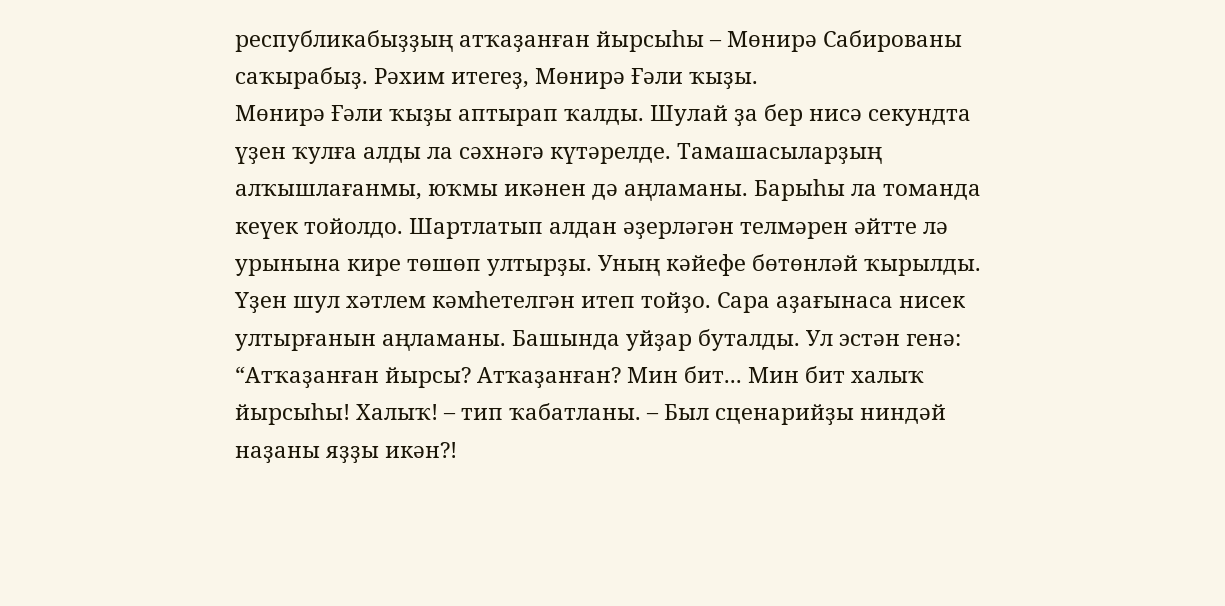республикабыҙҙың атҡаҙанған йырсыһы – Мөнирә Сабированы саҡырабыҙ. Рәхим итегеҙ, Мөнирә Ғәли ҡыҙы.
Мөнирә Ғәли ҡыҙы аптырап ҡалды. Шулай ҙа бер нисә секундта үҙен ҡулға алды ла сәхнәгә күтәрелде. Тамашасыларҙың алҡышлағанмы, юҡмы икәнен дә аңламаны. Барыһы ла томанда кеүек тойолдо. Шартлатып алдан әҙерләгән телмәрен әйтте лә урынына кире төшөп ултырҙы. Уның кәйефе бөтөнләй ҡырылды. Үҙен шул хәтлем кәмһетелгән итеп тойҙо. Сара аҙағынаса нисек ултырғанын аңламаны. Башында уйҙар буталды. Ул эстән генә: “Атҡаҙанған йырсы? Атҡаҙанған? Мин бит... Мин бит халыҡ йырсыһы! Халыҡ! – тип ҡабатланы. – Был сценарийҙы ниндәй наҙаны яҙҙы икән?!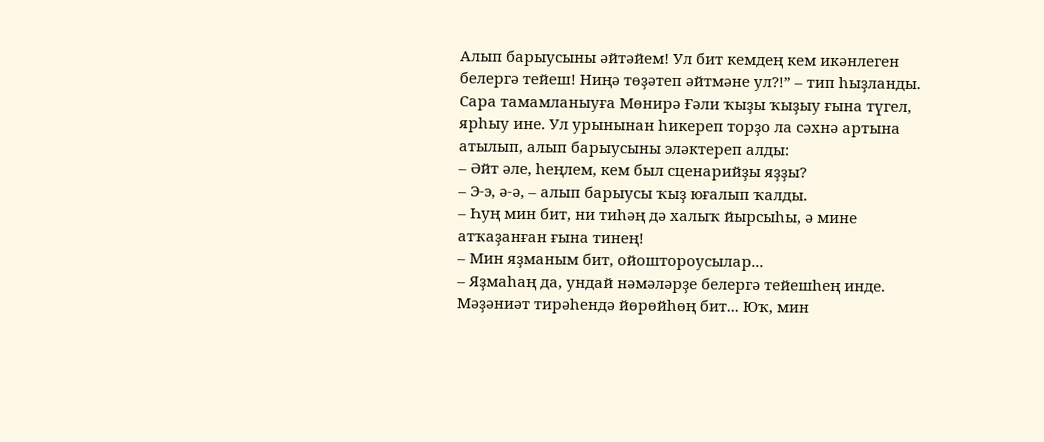Алып барыусыны әйтәйем! Ул бит кемдең кем икәнлеген белергә тейеш! Ниңә төҙәтеп әйтмәне ул?!” – тип һыҙланды.
Сара тамамланыуға Мөнирә Ғәли ҡыҙы ҡыҙыу ғына түгел, ярһыу ине. Ул урынынан һикереп торҙо ла сәхнә артына атылып, алып барыусыны эләктереп алды:
– Әйт әле, һеңлем, кем был сценарийҙы яҙҙы?
– Э-э, ә-ә, – алып барыусы ҡыҙ юғалып ҡалды.
– Һуң мин бит, ни тиһәң дә халыҡ йырсыһы, ә мине атҡаҙанған ғына тинең!
– Мин яҙманым бит, ойоштороусылар...
– Яҙмаһаң да, ундай нәмәләрҙе белергә тейешһең инде. Мәҙәниәт тирәһендә йөрөйһөң бит... Юҡ, мин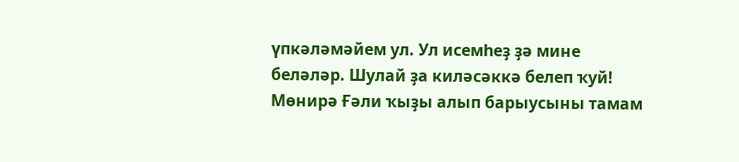үпкәләмәйем ул. Ул исемһеҙ ҙә мине беләләр. Шулай ҙа киләсәккә белеп ҡуй!
Мөнирә Ғәли ҡыҙы алып барыусыны тамам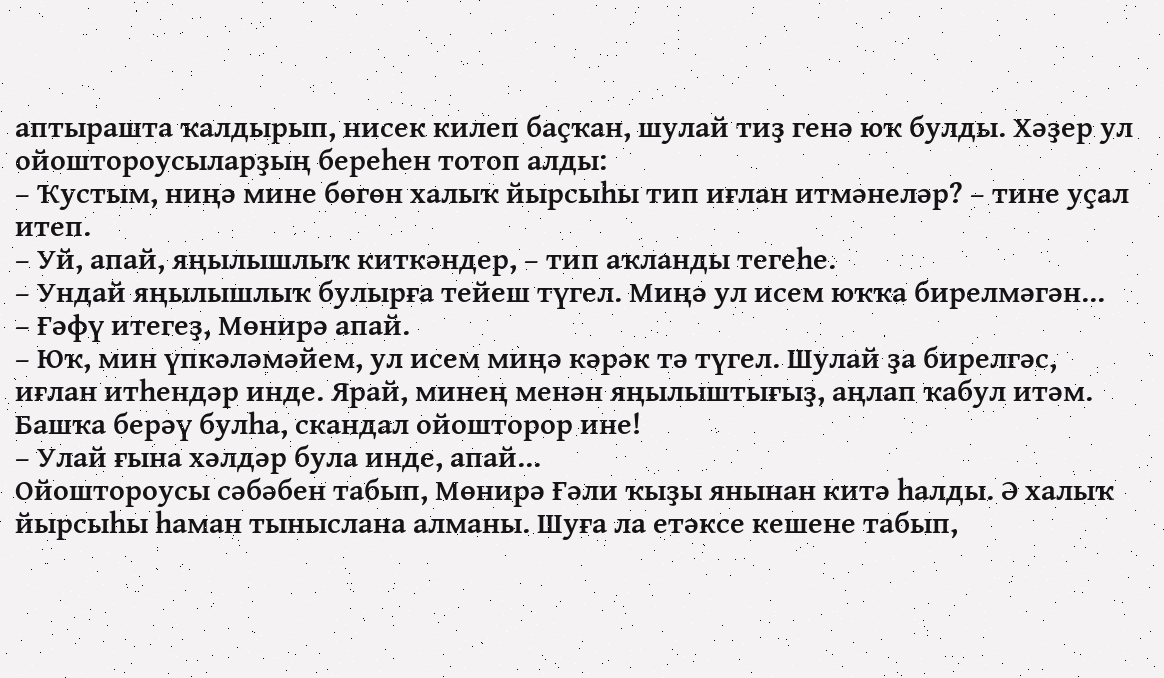аптырашта ҡалдырып, нисек килеп баҫҡан, шулай тиҙ генә юҡ булды. Хәҙер ул ойоштороусыларҙың береһен тотоп алды:
– Ҡустым, ниңә мине бөгөн халыҡ йырсыһы тип иғлан итмәнеләр? – тине уҫал итеп.
– Уй, апай, яңылышлыҡ киткәндер, – тип аҡланды тегеһе.
– Ундай яңылышлыҡ булырға тейеш түгел. Миңә ул исем юҡҡа бирелмәгән...
– Ғәфү итегеҙ, Мөнирә апай.
– Юҡ, мин үпкәләмәйем, ул исем миңә кәрәк тә түгел. Шулай ҙа бирелгәс, иғлан итһендәр инде. Ярай, минең менән яңылыштығыҙ, аңлап ҡабул итәм. Башҡа берәү булһа, скандал ойошторор ине!
– Улай ғына хәлдәр була инде, апай...
Ойоштороусы сәбәбен табып, Мөнирә Ғәли ҡыҙы янынан китә һалды. Ә халыҡ йырсыһы һаман тыныслана алманы. Шуға ла етәксе кешене табып,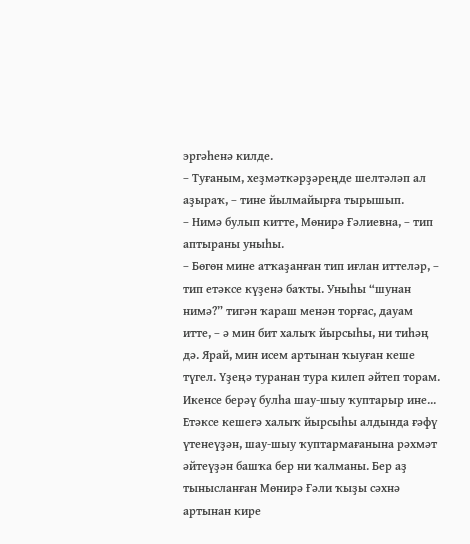эргәһенә килде.
– Туғаным, хеҙмәткәрҙәреңде шелтәләп ал аҙыраҡ, – тине йылмайырға тырышып.
– Нимә булып китте, Мөнирә Ғәлиевна, – тип аптыраны уныһы.
– Бөгөн мине атҡаҙанған тип иғлан иттеләр, – тип етәксе күҙенә баҡты. Уныһы “шунан нимә?” тигән ҡараш менән торғас, дауам итте, – ә мин бит халыҡ йырсыһы, ни тиһәң дә. Ярай, мин исем артынан ҡыуған кеше түгел. Үҙеңә туранан тура килеп әйтеп торам. Икенсе берәү булһа шау-шыу ҡуптарыр ине...
Етәксе кешегә халыҡ йырсыһы алдында ғәфү үтенеүҙән, шау-шыу ҡуптармағанына рәхмәт әйтеүҙән башҡа бер ни ҡалманы. Бер аҙ тынысланған Мөнирә Ғәли ҡыҙы сәхнә артынан кире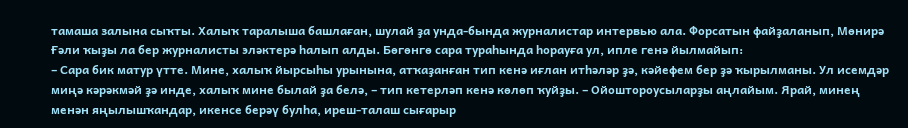тамаша залына сыҡты. Халыҡ таралыша башлаған, шулай ҙа унда-бында журналистар интервью ала. Форсатын файҙаланып, Мөнирә Ғәли ҡыҙы ла бер журналисты эләктерә һалып алды. Бөгөнгө сара тураһында һорауға ул, ипле генә йылмайып:
– Сара бик матур үтте. Мине, халыҡ йырсыһы урынына, атҡаҙанған тип кенә иғлан итһәләр ҙә, кәйефем бер ҙә ҡырылманы. Ул исемдәр миңә кәрәкмәй ҙә инде, халыҡ мине былай ҙа белә, – тип кетерләп кенә көлөп ҡуйҙы. – Ойоштороусыларҙы аңлайым. Ярай, минең менән яңылышҡандар, икенсе берәү булһа, иреш-талаш сығарыр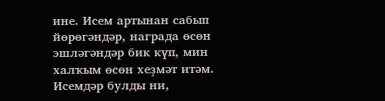ине. Исем артынан сабып йөрөгәндәр, награда өсөн эшләгәндәр бик күп, мин халҡым өсөн хеҙмәт итәм. Исемдәр булды ни,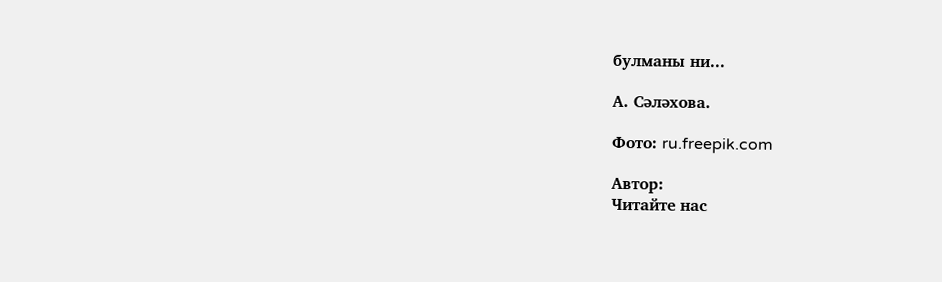булманы ни...

А. Сәләхова.

Фото: ru.freepik.com

Автор:
Читайте нас